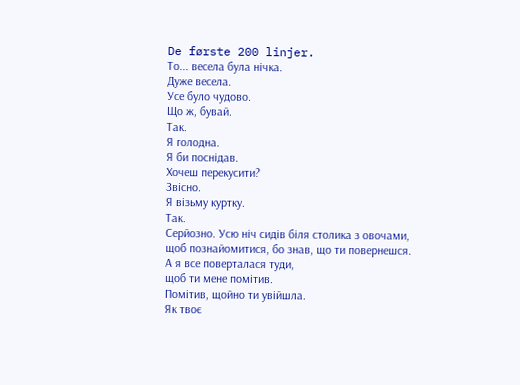De første 200 linjer.
То... весела була нічка.
Дуже весела.
Усе було чудово.
Що ж, бувай.
Так.
Я голодна.
Я би поснідав.
Хочеш перекусити?
Звісно.
Я візьму куртку.
Так.
Серйозно. Усю ніч сидів біля столика з овочами,
щоб познайомитися, бо знав, що ти повернешся.
А я все поверталася туди,
щоб ти мене помітив.
Помітив, щойно ти увійшла.
Як твоє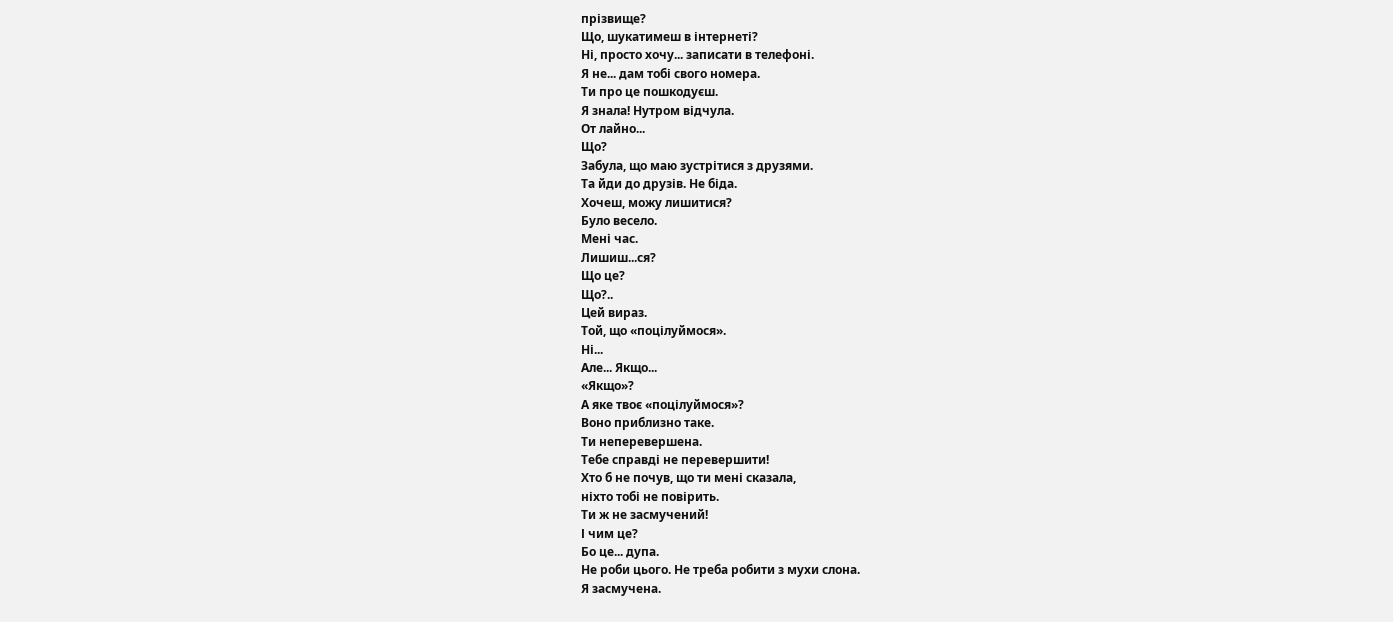прізвище?
Що, шукатимеш в інтернеті?
Ні, просто хочу... записати в телефоні.
Я не... дам тобі свого номера.
Ти про це пошкодуєш.
Я знала! Нутром відчула.
От лайно...
Що?
Забула, що маю зустрітися з друзями.
Та йди до друзів. Не біда.
Хочеш, можу лишитися?
Було весело.
Мені час.
Лишиш...ся?
Що це?
Що?..
Цей вираз.
Той, що «поцілуймося».
Ні...
Але... Якщо...
«Якщо»?
А яке твоє «поцілуймося»?
Воно приблизно таке.
Ти неперевершена.
Тебе справді не перевершити!
Хто б не почув, що ти мені сказала,
ніхто тобі не повірить.
Ти ж не засмучений!
І чим це?
Бо це... дупа.
Не роби цього. Не треба робити з мухи слона.
Я засмучена.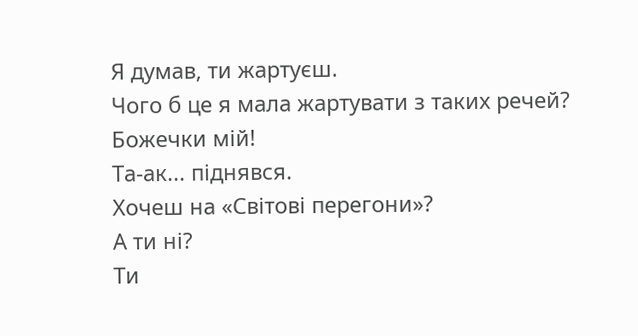Я думав, ти жартуєш.
Чого б це я мала жартувати з таких речей?
Божечки мій!
Та-ак... піднявся.
Хочеш на «Світові перегони»?
А ти ні?
Ти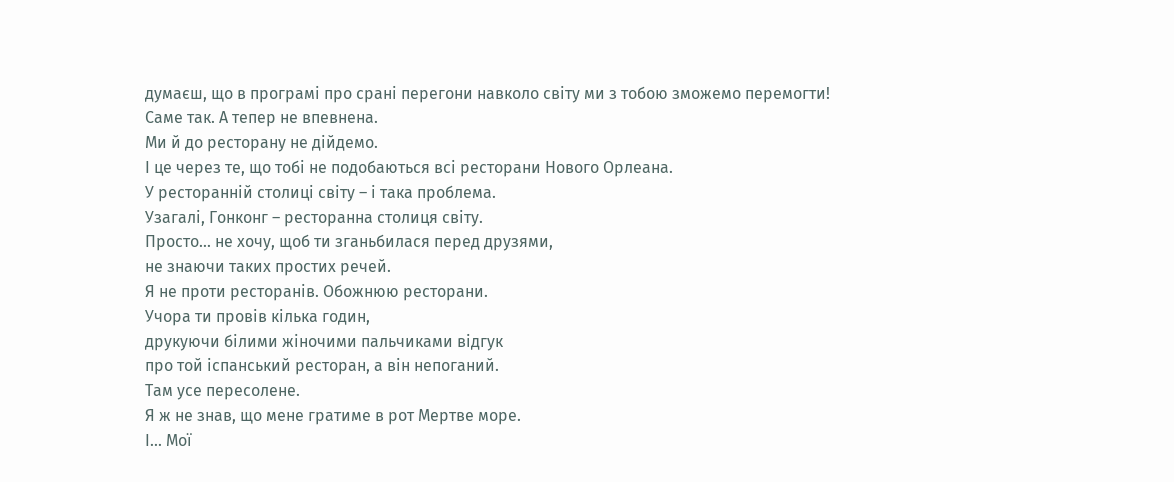думаєш, що в програмі про срані перегони навколо світу ми з тобою зможемо перемогти!
Саме так. А тепер не впевнена.
Ми й до ресторану не дійдемо.
І це через те, що тобі не подобаються всі ресторани Нового Орлеана.
У ресторанній столиці світу – і така проблема.
Узагалі, Гонконг – ресторанна столиця світу.
Просто... не хочу, щоб ти зганьбилася перед друзями,
не знаючи таких простих речей.
Я не проти ресторанів. Обожнюю ресторани.
Учора ти провів кілька годин,
друкуючи білими жіночими пальчиками відгук
про той іспанський ресторан, а він непоганий.
Там усе пересолене.
Я ж не знав, що мене гратиме в рот Мертве море.
І... Мої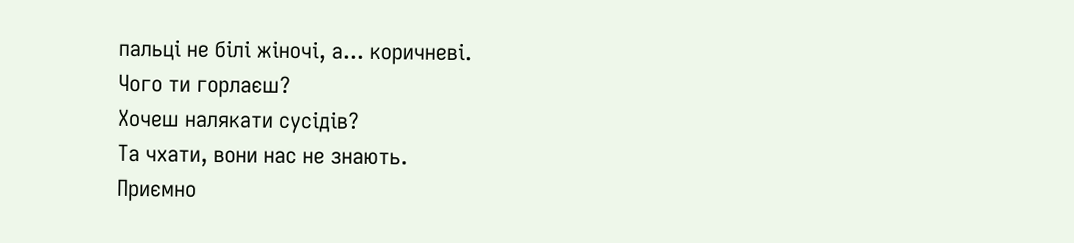пальці не білі жіночі, а... коричневі.
Чого ти горлаєш?
Хочеш налякати сусідів?
Та чхати, вони нас не знають.
Приємно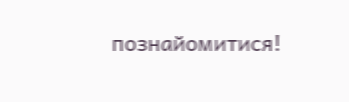познайомитися!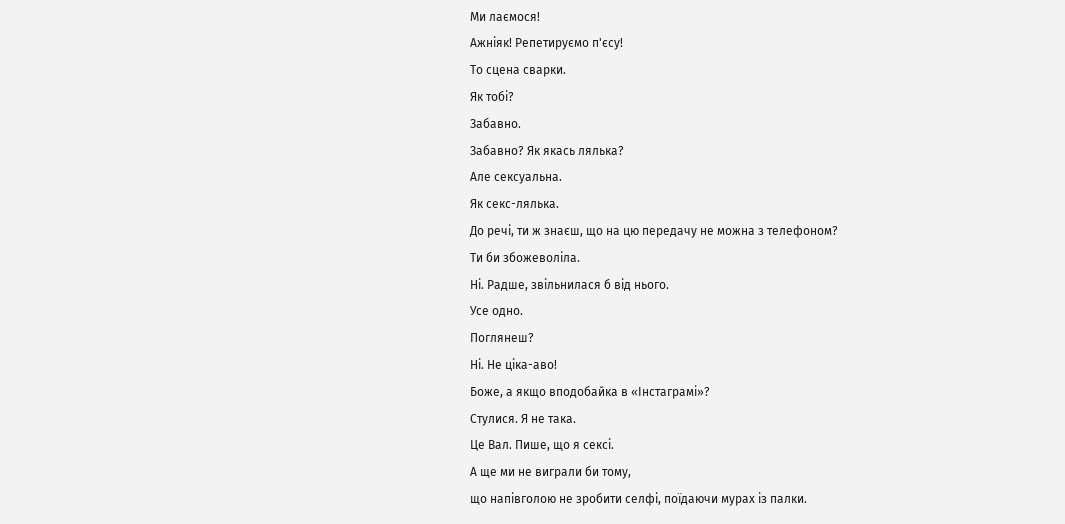Ми лаємося!
Ажніяк! Репетируємо п'єсу!
То сцена сварки.
Як тобі?
Забавно.
Забавно? Як якась лялька?
Але сексуальна.
Як секс-лялька.
До речі, ти ж знаєш, що на цю передачу не можна з телефоном?
Ти би збожеволіла.
Ні. Радше, звільнилася б від нього.
Усе одно.
Поглянеш?
Ні. Не ціка-аво!
Боже, а якщо вподобайка в «Інстаграмі»?
Стулися. Я не така.
Це Вал. Пише, що я сексі.
А ще ми не виграли би тому,
що напівголою не зробити селфі, поїдаючи мурах із палки.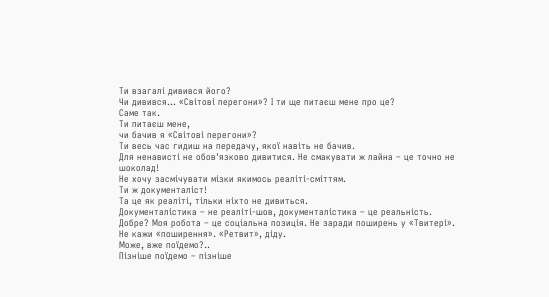Ти взагалі дивився його?
Чи дивився... «Світові перегони»? І ти ще питаєш мене про це?
Саме так.
Ти питаєш мене,
чи бачив я «Світові перегони»?
Ти весь час гидиш на передачу, якої навіть не бачив.
Для ненависті не обов'язково дивитися. Не смакувати ж лайна – це точно не шоколад!
Не хочу засмічувати мізки якимось реаліті-сміттям.
Ти ж документаліст!
Та це як реаліті, тільки ніхто не дивиться.
Документалістика – не реаліті-шов, документалістика – це реальність.
Добре? Моя робота – це соціальна позиція. Не заради поширень у «Твитері».
Не кажи «поширення». «Ретвит», діду.
Може, вже поїдемо?..
Пізніше поїдемо – пізніше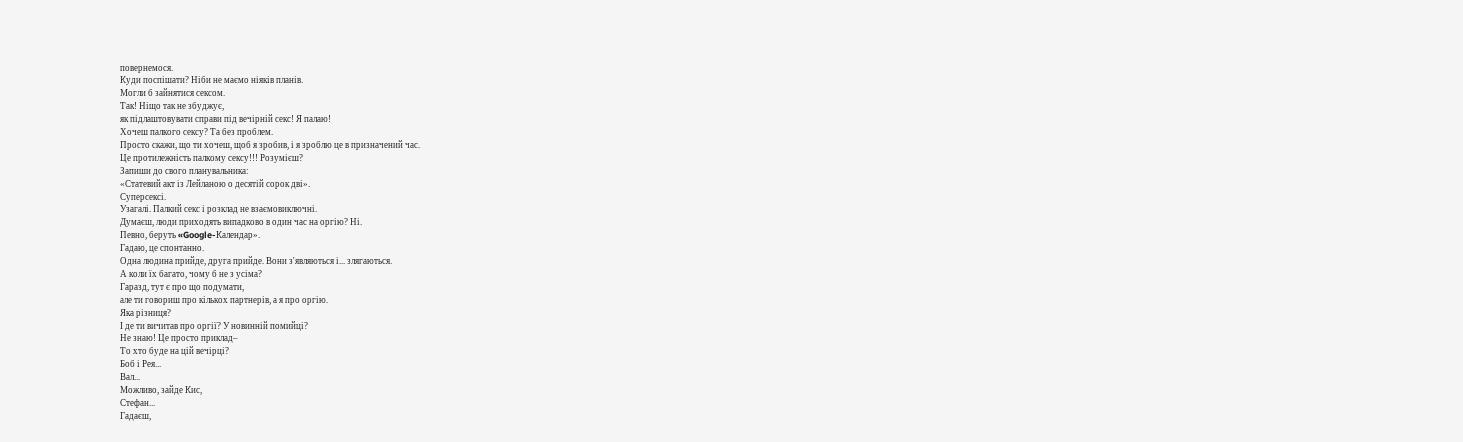повернемося.
Куди поспішати? Ніби не маємо ніяків планів.
Могли б зайнятися сексом.
Так! Ніщо так не збуджує,
як підлаштовувати справи під вечірній секс! Я палаю!
Хочеш палкого сексу? Та без проблем.
Просто скажи, що ти хочеш, щоб я зробив, і я зроблю це в призначений час.
Це протилежність палкому сексу!!! Розумієш?
Запиши до свого планувальника:
«Статевий акт із Лейланою о десятій сорок дві».
Суперсексі.
Узагалі. Палкий секс і розклад не взаємовиключні.
Думаєш, люди приходять випадково в один час на оргію? Ні.
Певно, беруть «Google-Календар».
Гадаю, це спонтанно.
Одна людина прийде, друга прийде. Вони з'являються і... злягаються.
А коли їх багато, чому б не з усіма?
Гаразд, тут є про що подумати,
але ти говориш про кількох партнерів, а я про оргію.
Яка різниця?
І де ти вичитав про оргії? У новинній помийці?
Не знаю! Це просто приклад–
То хто буде на цій вечірці?
Боб і Рея...
Вал...
Можливо, зайде Кис,
Стефан...
Гадаєш,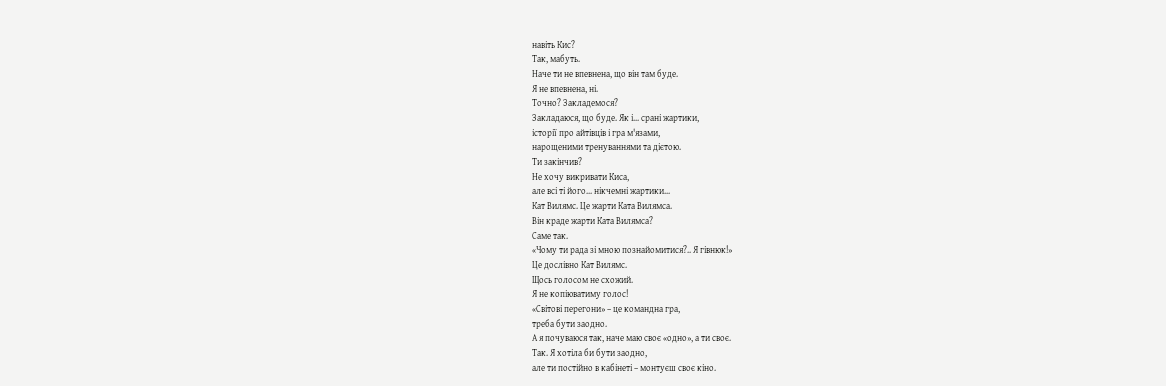навіть Кис?
Так, мабуть.
Наче ти не впевнена, що він там буде.
Я не впевнена, ні.
Точно? Закладемося?
Закладаюся, що буде. Як і... срані жартики,
історії про айтівців і гра м'язами,
нарощеними тренуваннями та дієтою.
Ти закінчив?
Не хочу викривати Киса,
але всі ті його... нікчемні жартики...
Кат Вилямс. Це жарти Ката Вилямса.
Він краде жарти Ката Вилямса?
Саме так.
«Чому ти рада зі мною познайомитися?.. Я гівнюк!»
Це дослівно Кат Вилямс.
Щось голосом не схожий.
Я не копіюватиму голос!
«Світові перегони» – це командна гра,
треба бути заодно.
А я почуваюся так, наче маю своє «одно», а ти своє.
Так. Я хотіла би бути заодно,
але ти постійно в кабінеті – монтуєш своє кіно.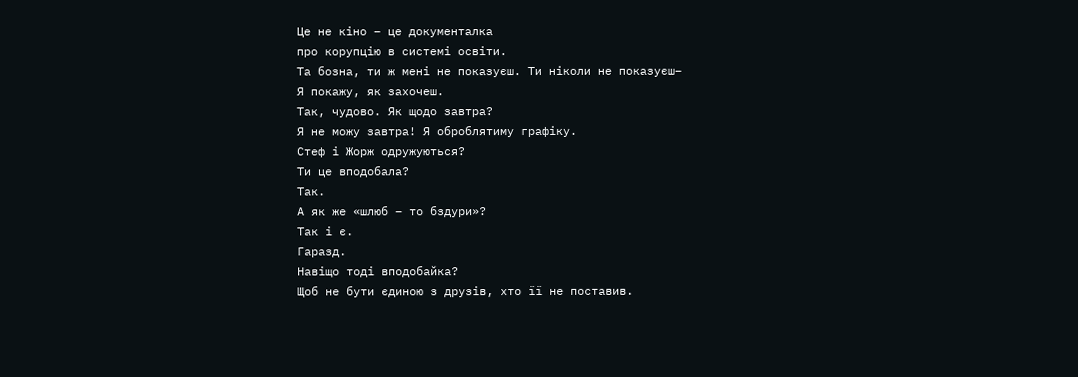Це не кіно – це документалка
про корупцію в системі освіти.
Та бозна, ти ж мені не показуєш. Ти ніколи не показуєш–
Я покажу, як захочеш.
Так, чудово. Як щодо завтра?
Я не можу завтра! Я оброблятиму графіку.
Стеф і Жорж одружуються?
Ти це вподобала?
Так.
А як же «шлюб – то бздури»?
Так і є.
Гаразд.
Навіщо тоді вподобайка?
Щоб не бути єдиною з друзів, хто її не поставив.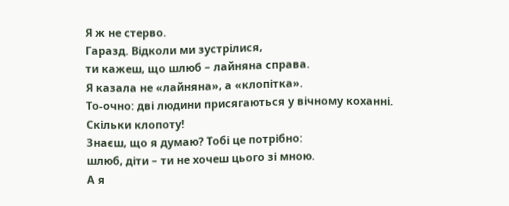Я ж не стерво.
Гаразд. Відколи ми зустрілися,
ти кажеш, що шлюб – лайняна справа.
Я казала не «лайняна», а «клопітка».
То-очно: дві людини присягаються у вічному коханні.
Скільки клопоту!
Знаєш, що я думаю? Тобі це потрібно:
шлюб, діти – ти не хочеш цього зі мною.
А я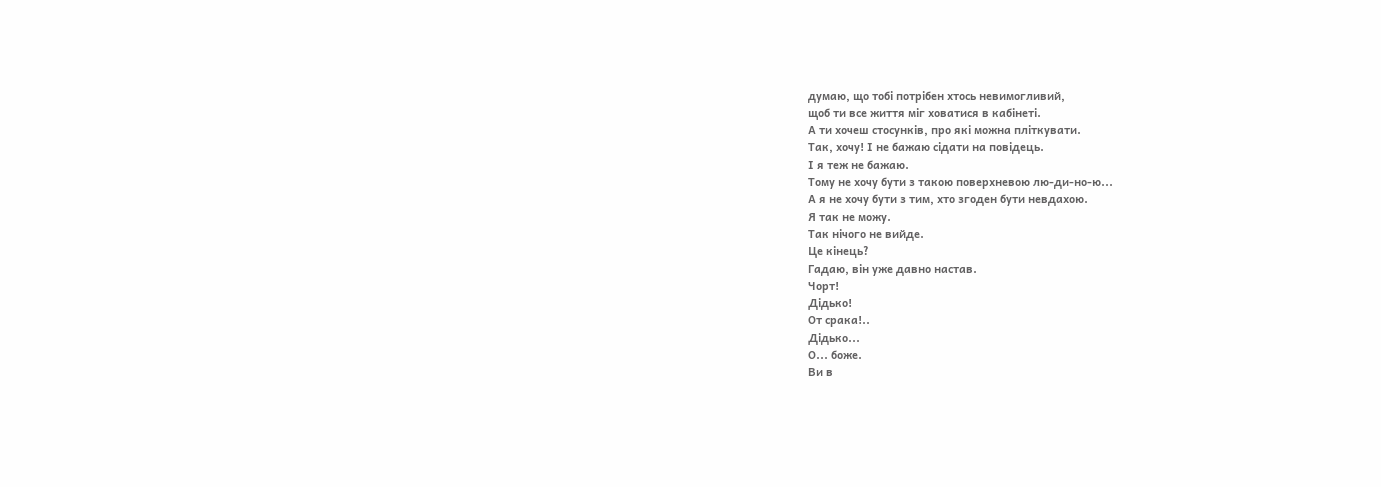думаю, що тобі потрібен хтось невимогливий,
щоб ти все життя міг ховатися в кабінеті.
А ти хочеш стосунків, про які можна пліткувати.
Так, хочу! І не бажаю сідати на повідець.
І я теж не бажаю.
Тому не хочу бути з такою поверхневою лю-ди-но-ю...
А я не хочу бути з тим, хто згоден бути невдахою.
Я так не можу.
Так нічого не вийде.
Це кінець?
Гадаю, він уже давно настав.
Чорт!
Дідько!
От срака!..
Дідько...
О... боже.
Ви в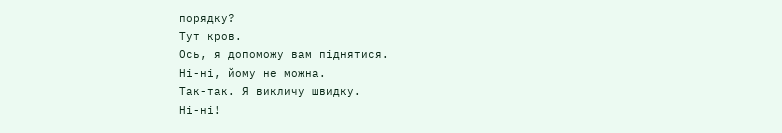порядку?
Тут кров.
Ось, я допоможу вам піднятися.
Ні-ні, йому не можна.
Так-так. Я викличу швидку.
Ні-ні!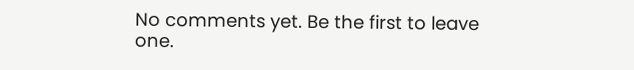No comments yet. Be the first to leave one.